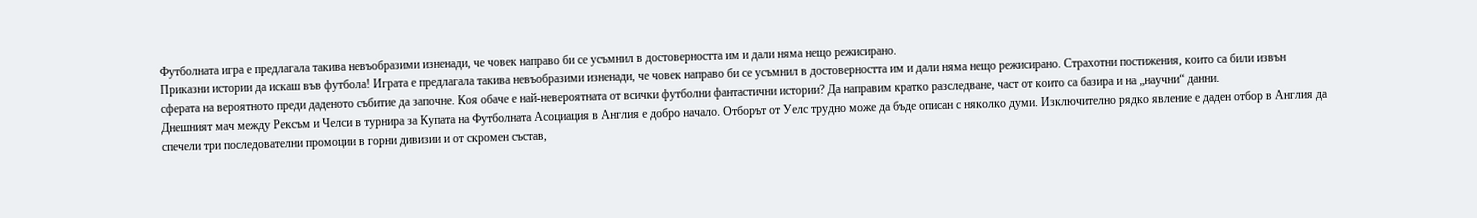Футболната игра е предлагала такива невъобразими изненади, че човек направо би се усъмнил в достоверността им и дали няма нещо режисирано.
Приказни истории да искаш във футбола! Играта е предлагала такива невъобразими изненади, че човек направо би се усъмнил в достоверността им и дали няма нещо режисирано. Страхотни постижения, които са били извън сферата на вероятното преди даденото събитие да започне. Коя обаче е най-невероятната от всички футболни фантастични истории? Да направим кратко разследване, част от които са базира и на „научни“ данни.
Днешният мач между Рексъм и Челси в турнира за Купата на Футболната Асоциация в Англия е добро начало. Отборът от Уелс трудно може да бъде описан с няколко думи. Изключително рядко явление е даден отбор в Англия да спечели три последователни промоции в горни дивизии и от скромен състав,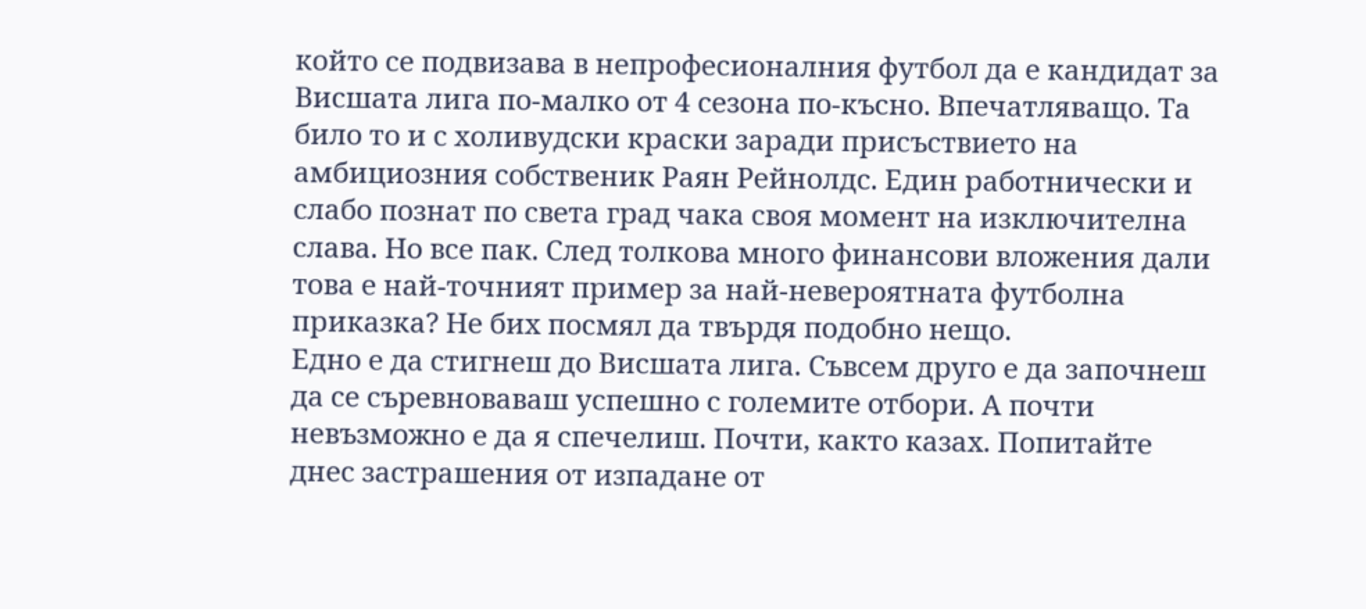който се подвизава в непрофесионалния футбол да е кандидат за Висшата лига по-малко от 4 сезона по-късно. Впечатляващо. Та било то и с холивудски краски заради присъствието на амбициозния собственик Раян Рейнолдс. Един работнически и слабо познат по света град чака своя момент на изключителна слава. Но все пак. След толкова много финансови вложения дали това е най-точният пример за най-невероятната футболна приказка? Не бих посмял да твърдя подобно нещо.
Едно е да стигнеш до Висшата лига. Съвсем друго е да започнеш да се съревноваваш успешно с големите отбори. А почти невъзможно е да я спечелиш. Почти, както казах. Попитайте днес застрашения от изпадане от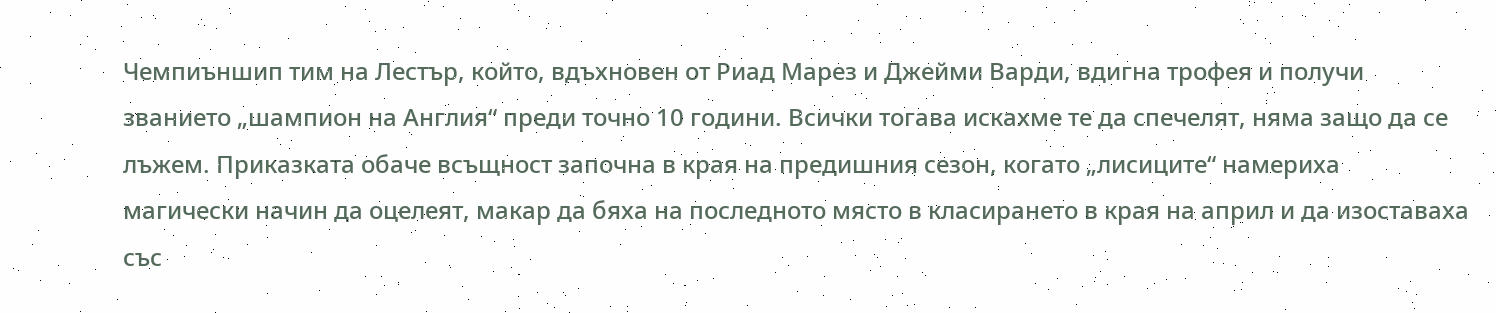Чемпиъншип тим на Лестър, който, вдъхновен от Риад Марез и Джейми Варди, вдигна трофея и получи званието „шампион на Англия“ преди точно 10 години. Всички тогава искахме те да спечелят, няма защо да се лъжем. Приказката обаче всъщност започна в края на предишния сезон, когато „лисиците“ намериха магически начин да оцелеят, макар да бяха на последното място в класирането в края на април и да изоставаха със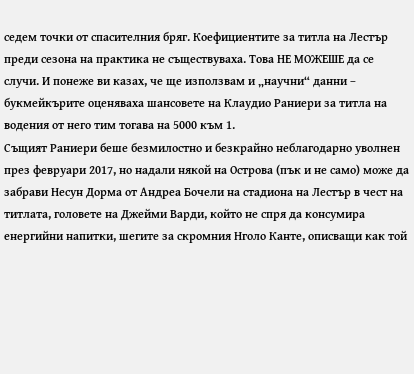седем точки от спасителния бряг. Коефициентите за титла на Лестър преди сезона на практика не съществуваха. Това НЕ МОЖЕШЕ да се случи. И понеже ви казах, че ще използвам и „научни“ данни – букмейкърите оценяваха шансовете на Клаудио Раниери за титла на водения от него тим тогава на 5000 към 1.
Същият Раниери беше безмилостно и безкрайно неблагодарно уволнен през февруари 2017, но надали някой на Острова (пък и не само) може да забрави Несун Дорма от Андреа Бочели на стадиона на Лестър в чест на титлата, головете на Джейми Варди, който не спря да консумира енергийни напитки, шегите за скромния Нголо Канте, описващи как той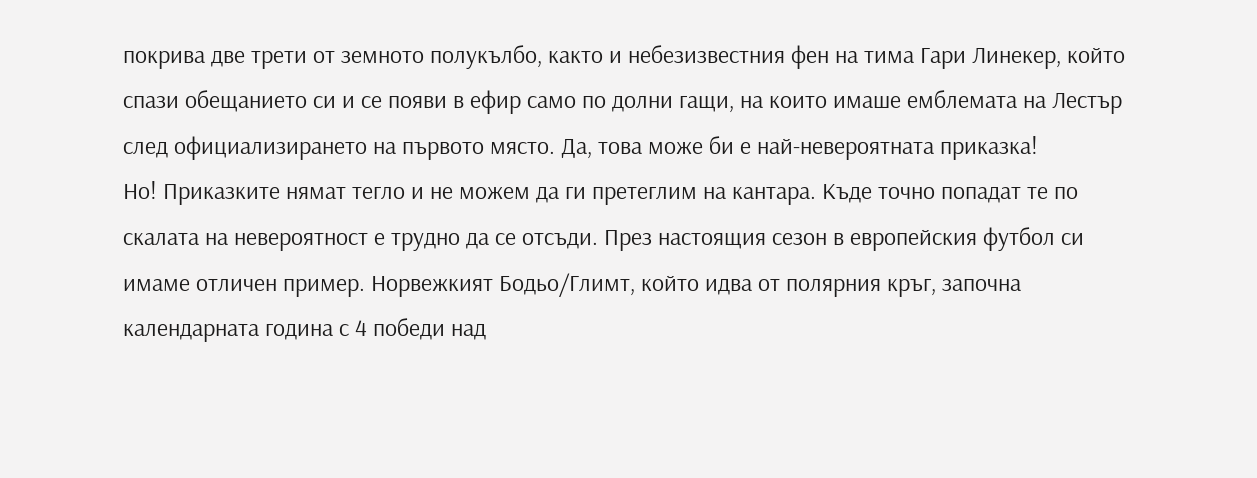покрива две трети от земното полукълбо, както и небезизвестния фен на тима Гари Линекер, който спази обещанието си и се появи в ефир само по долни гащи, на които имаше емблемата на Лестър след официализирането на първото място. Да, това може би е най-невероятната приказка!
Но! Приказките нямат тегло и не можем да ги претеглим на кантара. Къде точно попадат те по скалата на невероятност е трудно да се отсъди. През настоящия сезон в европейския футбол си имаме отличен пример. Норвежкият Бодьо/Глимт, който идва от полярния кръг, започна календарната година с 4 победи над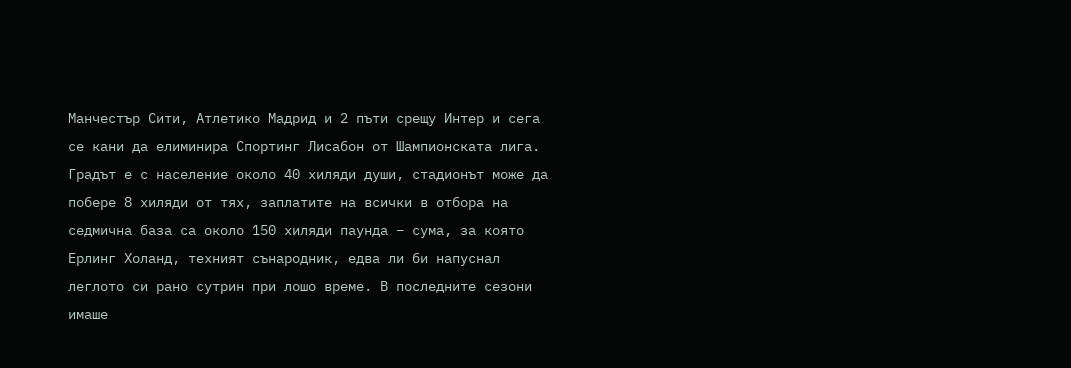Манчестър Сити, Атлетико Мадрид и 2 пъти срещу Интер и сега се кани да елиминира Спортинг Лисабон от Шампионската лига. Градът е с население около 40 хиляди души, стадионът може да побере 8 хиляди от тях, заплатите на всички в отбора на седмична база са около 150 хиляди паунда – сума, за която Ерлинг Холанд, техният сънародник, едва ли би напуснал леглото си рано сутрин при лошо време. В последните сезони имаше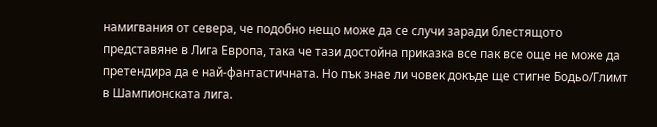намигвания от севера, че подобно нещо може да се случи заради блестящото представяне в Лига Европа, така че тази достойна приказка все пак все още не може да претендира да е най-фантастичната. Но пък знае ли човек докъде ще стигне Бодьо/Глимт в Шампионската лига.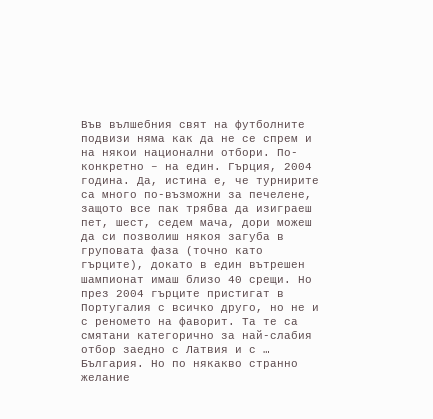Във вълшебния свят на футболните подвизи няма как да не се спрем и на някои национални отбори. По-конкретно – на един. Гърция, 2004 година. Да, истина е, че турнирите са много по-възможни за печелене, защото все пак трябва да изиграеш пет, шест, седем мача, дори можеш да си позволиш някоя загуба в груповата фаза (точно като гърците), докато в един вътрешен шампионат имаш близо 40 срещи. Но през 2004 гърците пристигат в Португалия с всичко друго, но не и с реномето на фаворит. Та те са смятани категорично за най-слабия отбор заедно с Латвия и с … България. Но по някакво странно желание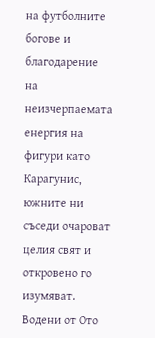на футболните богове и благодарение на неизчерпаемата енергия на фигури като Карагунис, южните ни съседи очароват целия свят и откровено го изумяват. Водени от Ото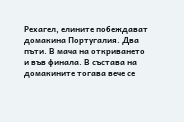Рехагел, елините побеждават домакина Португалия. Два пъти. В мача на откриването и във финала. В състава на домакините тогава вече се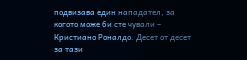подвизава един нападател, за когото може би сте чували – Кристиано Роналдо. Десет от десет за тази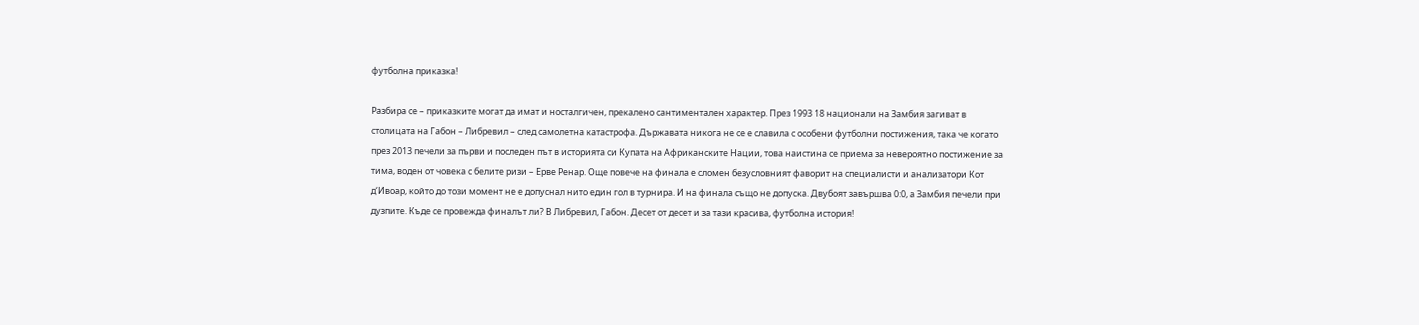футболна приказка!

Разбира се – приказките могат да имат и носталгичен, прекалено сантиментален характер. През 1993 18 национали на Замбия загиват в столицата на Габон – Либревил – след самолетна катастрофа. Държавата никога не се е славила с особени футболни постижения, така че когато през 2013 печели за първи и последен път в историята си Купата на Африканските Нации, това наистина се приема за невероятно постижение за тима, воден от човека с белите ризи – Ерве Ренар. Още повече на финала е сломен безусловният фаворит на специалисти и анализатори Кот д‘Ивоар, който до този момент не е допуснал нито един гол в турнира. И на финала също не допуска. Двубоят завършва 0:0, а Замбия печели при дузпите. Къде се провежда финалът ли? В Либревил, Габон. Десет от десет и за тази красива, футболна история!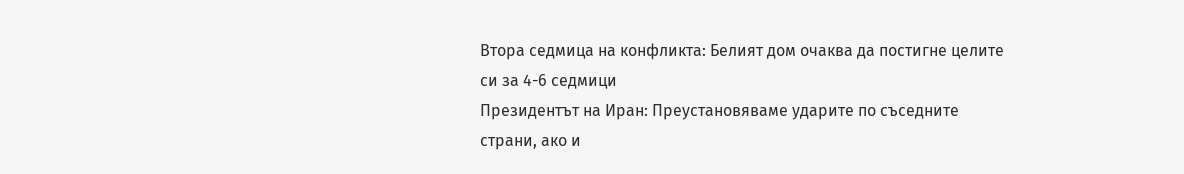Втора седмица на конфликта: Белият дом очаква да постигне целите си за 4-6 седмици
Президентът на Иран: Преустановяваме ударите по съседните страни, ако и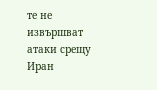те не извършват атаки срещу Иран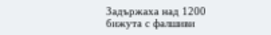Задържаха над 1200 бижута с фалшиви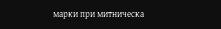марки при митническа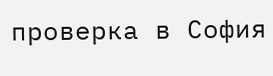проверка в София